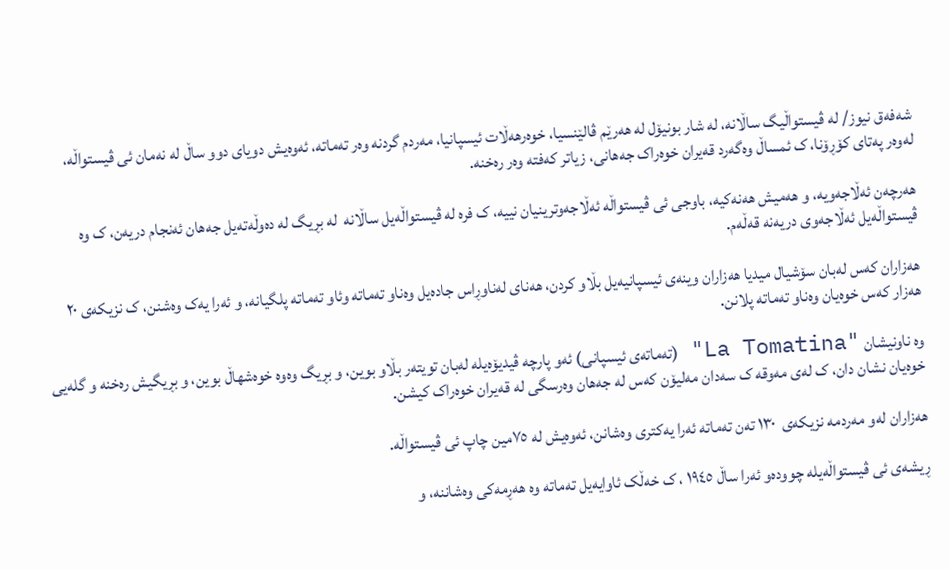شەفەق نیوز/ لە ڤیستواڵیگ ساڵانە، لە شار بونیۆل لە هەرێم ڤالێنسیا، خوەرهەڵات ئیسپانیا، مەردم گردنە وەر تەماتە، ئەوەیش دویای دوو ساڵ لە نەمان ئی ڤیستواڵە، لەوەر پەتای کۆڕۆنا، ک ئمساڵ وەگەرد قەیران خوەراک جەهانی، زیاتر کەفتە وەر رەخنە.

هەرچەن ئەڵاجەویە، و هەمیش هەنەکیە، باوجی ئی ڤیستواڵە ئەڵاجەوترینیان نییە، ک فرە لە ڤیستواڵەیل ساڵانە  لە بڕیگ لە دەوڵەتەیل جەهان ئەنجام دریەن، ک وە ڤیستواڵەیل ئەڵاجەوی دریەنە قەڵەم.

هەزاران کەس لەبان سۆشیال میدیا هەزاران وینەی ئیسپانیەیل بڵاو کردن، هەنای لەناوڕاس جادەیل وەناو تەماتە وئاو تەماتە پلگیانە، و ئەرا یەک وەشنن، ک نزیکەی ٢٠ هەزار کەس خوەیان وەناو تەماتە پلانن.

وە ناونیشان "La Tomatina" (تەماتەی ئیسپانی) ئەو پارچە ڤیدیۆەیلە لەبان تویتەر بڵاو بوین، و بڕیگ وەوە خوەشهاڵ بوین، و بڕیگیش رەخنە و گلەیی خوەیان نشان دان، ک لەی مەوقە ک سەدان مەلیۆن کەس لە جەهان وەرسگی لە قەیران خوەراک کیشن.

هەزاران لەو مەردمە نزیکەی  ١٣٠ تەن تەماتە ئەرا یەکتری وەشانن، ئەوەیش لە ٧٥مین چاپ ئی ڤیستواڵە.

ڕیشەی ئی ڤیستواڵەیلە چوودەو ئەرا ساڵ ١٩٤٥ ، ک خەڵک ئاوایەیل تەماتە وە هەڕمەکی وەشاننە، و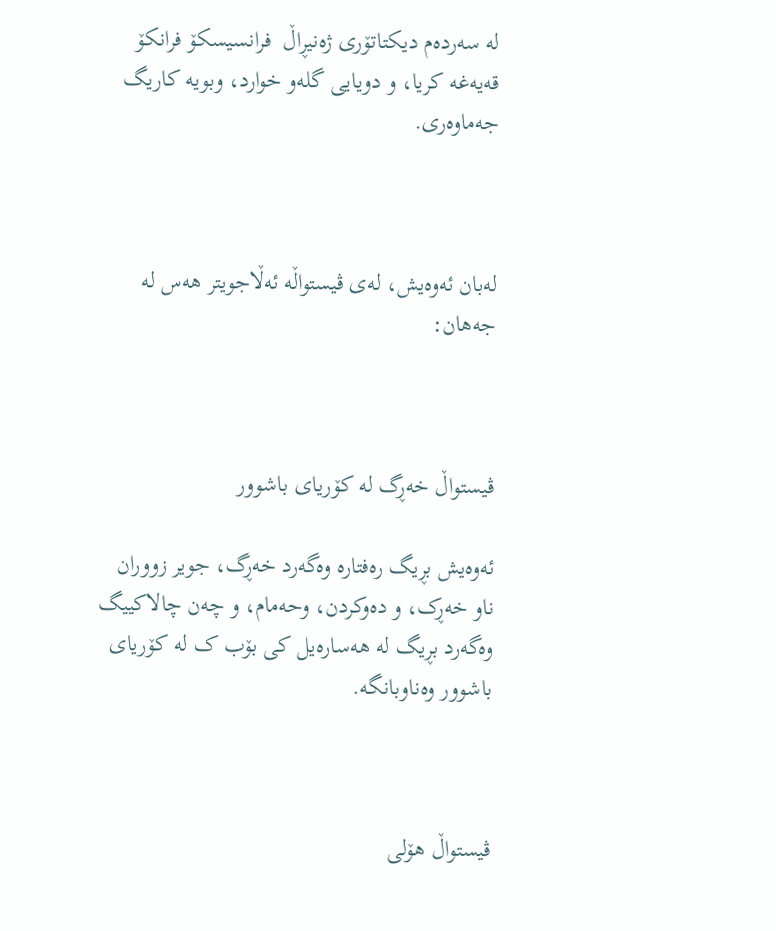لە سەردەم دیکتاتۆری ژەنیڕاڵ  فرانسیسکۆ فرانکۆ قەیەغە کریا، و دویایی گلەو خوارد، وبویە کاریگ جەماوەری.



لەبان ئەوەیش، لەی ڤیستواڵە ئەڵاجویتر هەس لە جەهان:



ڤیستواڵ خەڕگ لە کۆریای باشوور

ئەوەیش بڕیگ رەفتارە وەگەرد خەڕگ، جویر زووران ناو خەڕک، و دەوکردن، وحەمام، و چەن چالاکییگ وەگەرد بڕیگ لە هەسارەیل کی بۆب ک لە کۆریای باشوور وەناوبانگە.



ڤیستواڵ هۆلی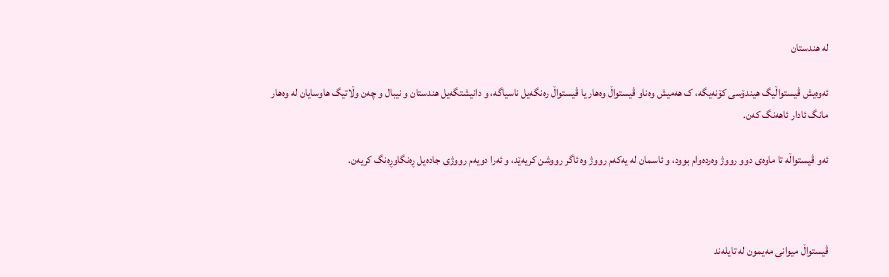لە هندستان

ئەوەیش ڤیستواڵیگ هیندۆسی کۆنەیگە، ک هەمیش وەناو ڤیستواڵ وەهار یا ڤیستواڵ رەنگەیل ناسیاگە، و دانیشتگەیل هندستان و نیبال و چەن وڵاتیگ هاوسایان لە وەهار مانگ ئادار ئاهەنگ کەن.

ئەو ڤیستواڵە تا ماوەی دوو رووژ وەردەوام بوود، و ئاسمان لە یەکەم رووژ وە ئاگر رووشن کریەێد، و ئەرا دویەم رووژی جادەیل ڕەنگاوڕەنگ کریەن.



ڤیستواڵ میوانی مەیمون لە تایلەند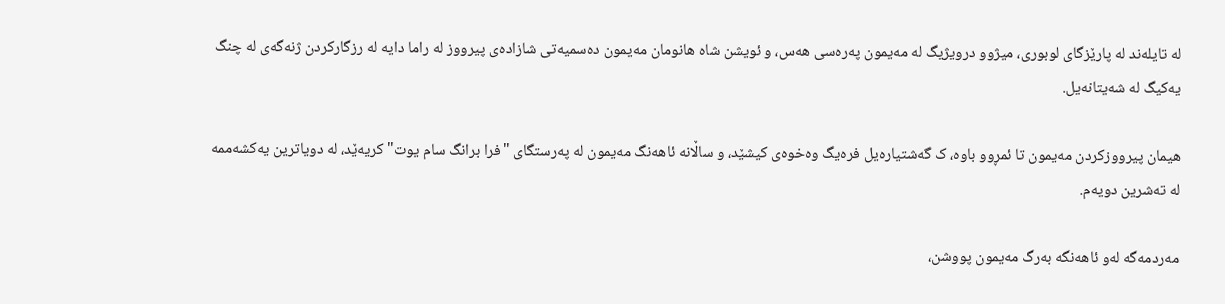لە تایلەند لە پارێزگای لوبوری، میژوو درویژیگ لە مەیمون پەرەسی هەس، و ئویشن شاە هانومان مەیمون دەسمیەتی شازادەی پیرووز لە راما دایە لە رزگارکردن ژنەگەی لە چنگ یەکیگ لە شەیتانەیل.

هیمان پیرووزکردن مەیمون تا ئمڕوو باوە، ک گەشتیارەیل فرەیگ وەخوەی کیشێد، و ساڵانە ئاهەنگ مەیمون لە پەرستگای "فرا برانگ سام یوت" کریەێد، لە دویاترین یەکشەممە لە تەشرین دویەم.

مەردمەگە لەو ئاهەنگە بەرگ مەیمون پووشن،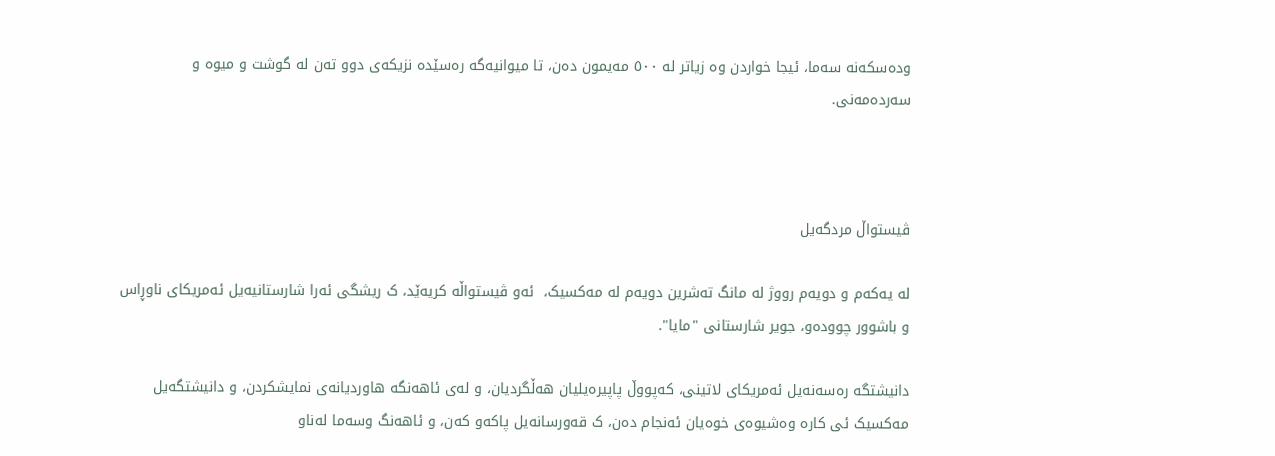ودەسکەنە سەما، ئیجا خواردن وە زیاتر لە ٥٠٠ مەیمون دەن، تا میوانیەگە رەسێدە نزیکەی دوو تەن لە گوشت و میوە و سەردەمەنی.



ڤیستواڵ مردگەیل

لە یەکەم و دویەم رووژ لە مانگ تەشرین دویەم لە مەکسیک،  ئەو ڤیستواڵە کریەێد، ک ریشگی ئەرا شارستانیەیل ئەمریکای ناوڕاس و باشوور چوودەو، جویر شارستانی "مایا".

دانیشتگە رەسەنەیل ئەمریکای لاتینی، کەپووڵ پاپیرەیلیان هەڵگردیان، و لەی ئاهەنگە هاوردیانەی نمایشکردن، و دانیشتگەیل مەکسیک ئی کارە وەشیوەی خوەیان ئەنجام دەن، ک قەورسانەیل پاکەو کەن، و ئاهەنگ وسەما لەناو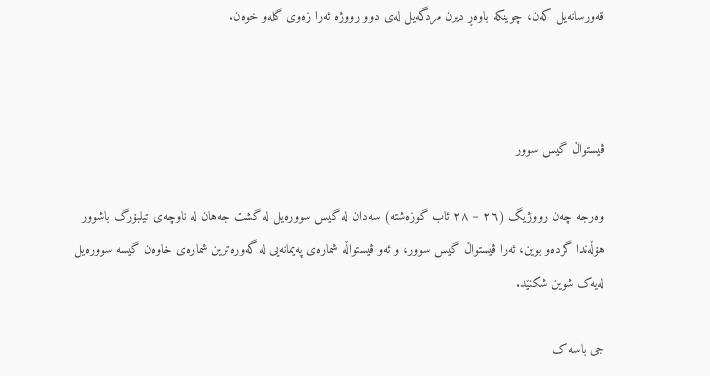قەورسانەیل کەن، چوینکە باوەڕ دیرن مردگەیل لەی دوو رووژە ئەرا زەوی گلەو خوەن.



ڤیستواڵ گیس سوور

وەرجە چەن رووژیگ (٢٦ – ٢٨ ئاب گوزەشتە) سەدان لە گیس سوورەیل لە گشت جەهان لە ناوچەی تیلبۆرگ باشوور هۆڵەندا گردەو بوین، ئەرا ڤیستواڵ گیس سوور، و ئەو ڤیستواڵە شمارەی پەیمانەیی لە گەورەترین شمارەی خاوەن گیسە سوورەیل لەیەک شوین شکنێد.

جی باسە ک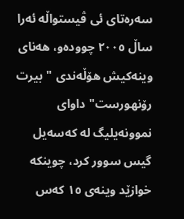سەرەتای ئی ڤیستواڵە ئەرا ساڵ ٢٠٠٥ چوودەو، هەنای وینەکیش هۆڵەندی "بیرت رۆنهورست" داوای نموونەیلیگ لە کەسەیل گیس سوور کرد، چوینکە خوازێد وینەی ١٥ کەس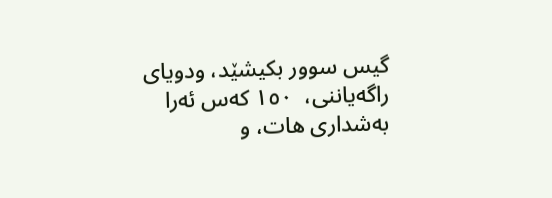گیس سوور بکیشێد، ودویای راگەیاننی،  ١٥٠ کەس ئەرا بەشداری هات، و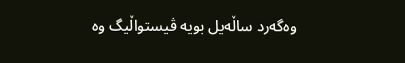وەگەرد ساڵەیل بویە ڤیستواڵیگ وە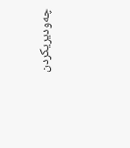چەودیریکردن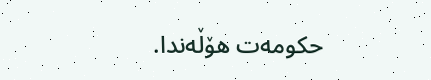حکومەت هۆڵەندا.